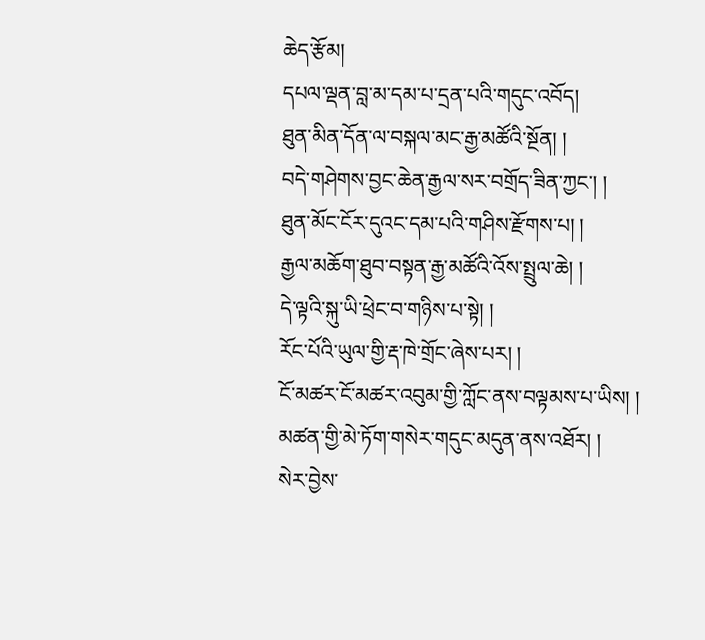ཆེད་རྩོམ།
དཔལ་ལྡན་བླ་མ་དམ་པ་དྲན་པའི་གདུང་འབོད།
ཐུན་མིན་དོན་ལ་བསྐལ་མང་རྒྱ་མཚོའི་སྔོན། །
བདེ་གཤེགས་བྱང་ཆེན་རྒྱལ་སར་བགྲོད་ཟིན་ཀྱང་། །
ཐུན་མོང་ངོར་དུའང་དམ་པའི་གཤིས་རྫོགས་པ། །
རྒྱལ་མཆོག་ཐུབ་བསྟན་རྒྱ་མཚོའི་འོས་སྤྲུལ་ཆེ། །
དེ་ལྟའི་སྐུ་ཡི་ཕྲེང་བ་གཉིས་པ་སྟེ། །
རོང་པོའི་ཡུལ་གྱི་རྡ་ཁེ་གྲོང་ཞེས་པར། །
ངོ་མཚར་ངོ་མཚར་འབུམ་གྱི་ཀློང་ནས་བལྟམས་པ་ཡིས། །
མཚན་གྱི་མེ་ཏོག་གསེར་གདུང་མདུན་ནས་འཐོར། །
སེར་བྱེས་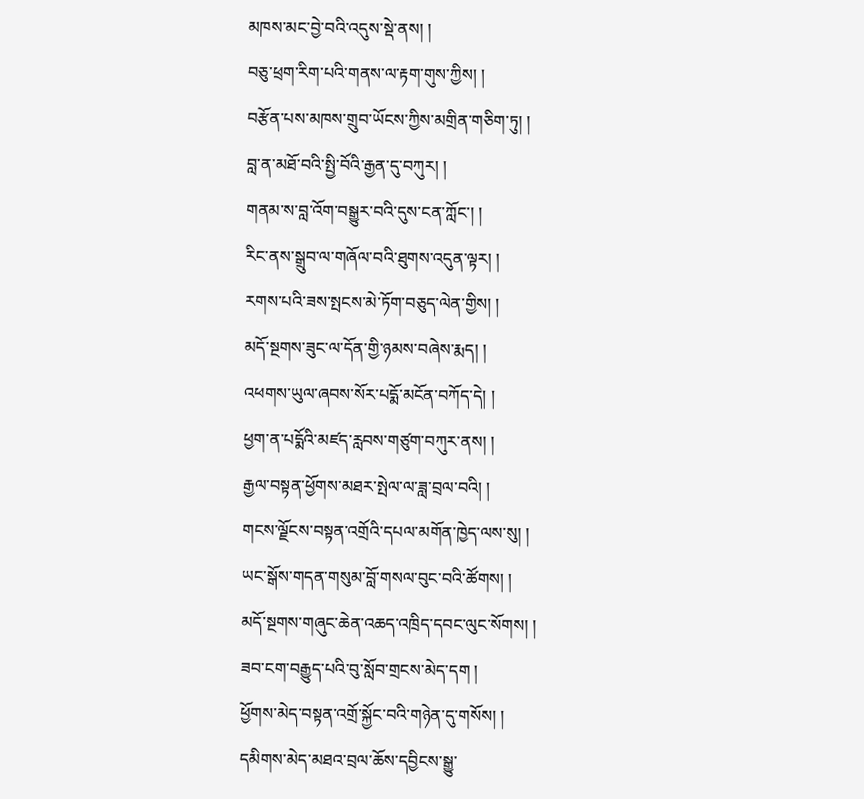མཁས་མང་བྱེ་བའི་འདུས་སྡེ་ནས། །
བཅུ་ཕྲག་རིག་པའི་གནས་ལ་རྟག་གུས་ཀྱིས། །
བརྩོན་པས་མཁས་གྲུབ་ཡོངས་ཀྱིས་མགྲིན་གཅིག་ཏུ། །
བླ་ན་མཐོ་བའི་སྤྱི་བོའི་རྒྱན་དུ་བཀུར། །
གནམ་ས་བླ་འོག་བསྒྱུར་བའི་དུས་ངན་ཀློང་། །
རིང་ནས་སྒྲུབ་ལ་གཞོལ་བའི་ཐུགས་འདུན་ལྟར། །
རགས་པའི་ཟས་སྤངས་མེ་ཏོག་བཅུད་ལེན་གྱིས། །
མདོ་སྔགས་ཟུང་ལ་དོན་གྱི་ཉམས་བཞེས་རྨད། །
འཕགས་ཡུལ་ཞབས་སོར་པདྨོ་མངོན་བཀོད་དེ། །
ཕྱག་ན་པདྨོའི་མཛད་རླབས་གཙུག་བཀུར་ནས། །
རྒྱལ་བསྟན་ཕྱོགས་མཐར་སྤེལ་ལ་ཟླ་བྲལ་བའི། །
གངས་ལྗོངས་བསྟན་འགྲོའི་དཔལ་མགོན་ཁྱེད་ལས་སུ། །
ཡང་སྒོས་གདན་གསུམ་བློ་གསལ་བུང་བའི་ཚོགས། །
མདོ་སྔགས་གཞུང་ཆེན་འཆད་འཁྲིད་དབང་ལུང་སོགས། །
ཟབ་ངག་བརྒྱུད་པའི་བུ་སློབ་གྲངས་མེད་དག །
ཕྱོགས་མེད་བསྟན་འགྲོ་སྐྱོང་བའི་གཉེན་དུ་གསོས། །
དམིགས་མེད་མཐའ་བྲལ་ཆོས་དབྱིངས་སྒྱུ་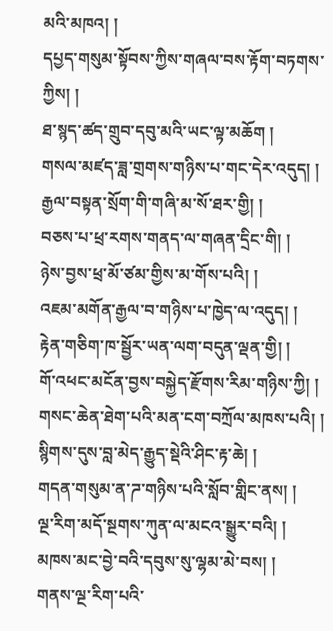མའི་མཁའ། །
དཔྱད་གསུམ་སྟོབས་ཀྱིས་གཞལ་བས་རྟོག་བཏགས་ཀྱིས། །
ཐ་སྙད་ཚད་གྲུབ་དབུ་མའི་ཡང་ལྟ་མཆོག །
གསལ་མཛད་ཟླ་གྲགས་གཉིས་པ་གང་དེར་འདུད། །
རྒྱལ་བསྟན་སྲོག་གི་གཞི་མ་སོ་ཐར་གྱི། །
བཅས་པ་ཕྲ་རགས་གནད་ལ་གཞན་དྲིང་གི། །
ཉེས་བྱས་ཕྲ་མོ་ཙམ་གྱིས་མ་གོས་པའི། །
འཇམ་མགོན་རྒྱལ་བ་གཉིས་པ་ཁྱེད་ལ་འདུད། །
རྟེན་གཅིག་ཁ་སྦྱོར་ཡན་ལག་བདུན་ལྡན་གྱི། །
གོ་འཕང་མངོན་བྱས་བསྐྱེད་རྫོགས་རིམ་གཉིས་ཀྱི། །
གསང་ཆེན་ཐེག་པའི་མན་ངག་བཀྲོལ་མཁས་པའི། །
སྙིགས་དུས་བླ་མེད་རྒྱུད་སྡེའི་ཤིང་རྟ་ཆེ། །
གདན་གསུམ་ན་ཌ་གཉིས་པའི་སློབ་གླིང་ནས། །
ལྔ་རིག་མདོ་སྔགས་ཀུན་ལ་མངའ་སྒྱུར་བའི། །
མཁས་མང་བྱེ་བའི་དབུས་སུ་ལྷམ་མེ་བས། །
གནས་ལྔ་རིག་པའི་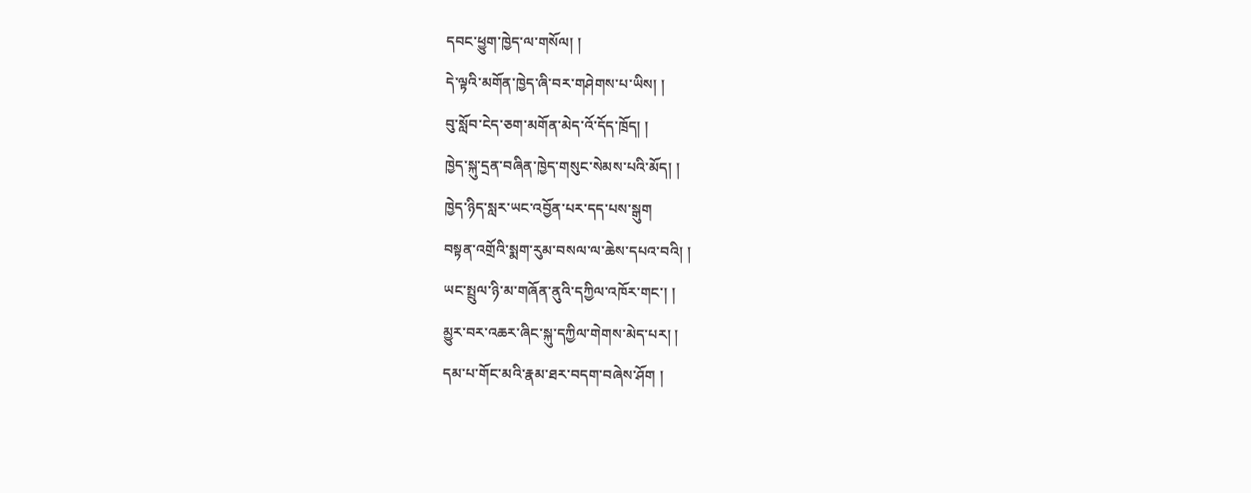དབང་ཕྱུག་ཁྱེད་ལ་གསོལ། །
དེ་ལྟའི་མགོན་ཁྱེད་ཞི་བར་གཤེགས་པ་ཡིས། །
བུ་སློབ་ངེད་ཅག་མགོན་མེད་འོ་དོད་ཁྲོད། །
ཁྱེད་སྐུ་དྲན་བཞིན་ཁྱེད་གསུང་སེམས་པའི་མོད། །
ཁྱེད་ཉིད་སླར་ཡང་འབྱོན་པར་དད་པས་སྒུག
བསྟན་འགྲོའི་སྨག་རུམ་བསལ་ལ་ཆེས་དཔའ་བའི། །
ཡང་སྤྲུལ་ཉི་མ་གཞོན་ནུའི་དཀྱིལ་འཁོར་གང་། །
མྱུར་བར་འཆར་ཞིང་སྐུ་དཀྱིལ་གེགས་མེད་པར། །
དམ་པ་གོང་མའི་རྣམ་ཐར་བདག་བཞེས་ཤོག །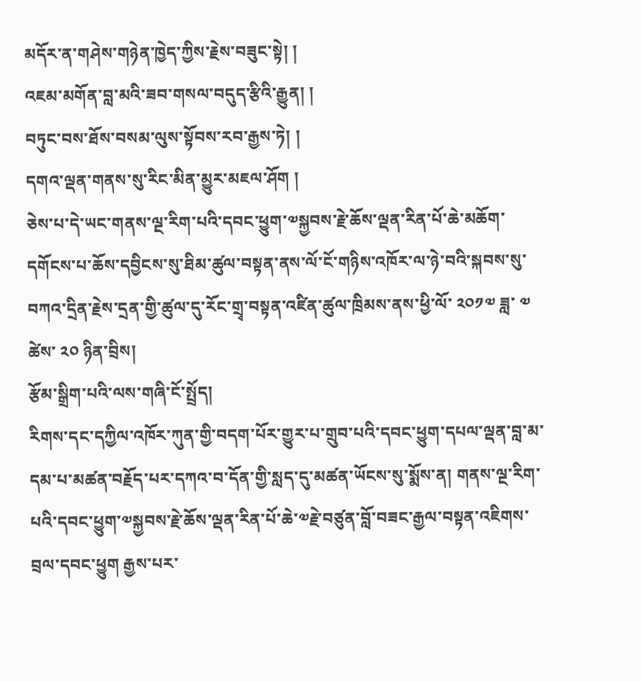མདོར་ན་གཤེས་གཉེན་ཁྱེད་ཀྱིས་རྗེས་བཟུང་སྟེ། །
འཇམ་མགོན་བླ་མའི་ཟབ་གསལ་བདུད་རྩིའི་རྒྱུན། །
བཏུང་བས་ཐོས་བསམ་ལུས་སྟོབས་རབ་རྒྱས་ཏེ། །
དགའ་ལྡན་གནས་སུ་རིང་མིན་མྱུར་མཇལ་ཤོག །
ཅེས་པ་དེ་ཡང་གནས་ལྔ་རིག་པའི་དབང་ཕྱུག་༧སྐྱབས་རྗེ་ཆོས་ལྡན་རིན་པོ་ཆེ་མཆོག་དགོངས་པ་ཆོས་དབྱིངས་སུ་ཐིམ་ཚུལ་བསྟན་ནས་ལོ་ངོ་གཉིས་འཁོར་ལ་ཉེ་བའི་སྐབས་སུ་བཀའ་དྲིན་རྗེས་དྲན་གྱི་ཚུལ་དུ་རོང་གྲྭ་བསྟན་འཛིན་ཚུལ་ཁྲིམས་ནས་ཕྱི་ལོ་ ༢༠༡༧ ཟླ་ ༧ ཚེས་ ༢༠ ཉིན་བྲིས།
རྩོམ་སྒྲིག་པའི་ལས་གཞི་ངོ་སྤྲོད།
རིགས་དང་དཀྱིལ་འཁོར་ཀུན་གྱི་བདག་པོར་གྱུར་པ་གྲུབ་པའི་དབང་ཕྱུག་དཔལ་ལྡན་བླ་མ་དམ་པ་མཚན་བརྗོད་པར་དཀའ་བ་དོན་གྱི་སླད་དུ་མཚན་ཡོངས་སུ་སྨོས་ན། གནས་ལྔ་རིག་པའི་དབང་ཕྱུག་༧སྐྱབས་རྗེ་ཆོས་ལྡན་རིན་པོ་ཆེ་༧རྗེ་བཙུན་བློ་བཟང་རྒྱལ་བསྟན་འཇིགས་བྲལ་དབང་ཕྱུག རྒྱས་པར་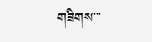གཟིགས་་་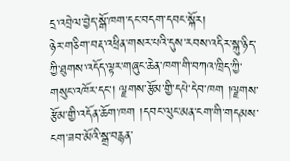དྲ་འབྲེལ་བྱེད་སྒོ་ཁག་དང་བདག་དབང་སྐོར།
ཉེར་གཅིག་བརྡ་འཕྲིན་གསར་པའི་དུས་རབས་འདིར་སྐུ་ཉིད་ཀྱི་ཐུགས་འདོད་ལྟར་གཞུང་ཆེན་ཁག་གི་བཀའ་ཁྲིད་ཀྱི་གསུང་འཁོར་དང་། ལྗགས་རྩོམ་གྱི་དཔེ་དེབ་ཁག །ལྗགས་རྩོམ་གྱི་འདོན་ཆོག་ཁག །དབང་ལུང་མན་ངག་གི་གདམས་ངག་ཟབ་མོའི་སྒྲ་བརྙན་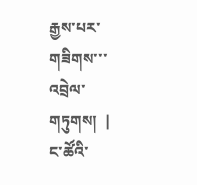རྒྱས་པར་གཟིགས་་་
འབྲེལ་གཏུགས།  |  ང་ཚོའི་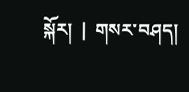སྐོར།  |  གསར་བཤད།